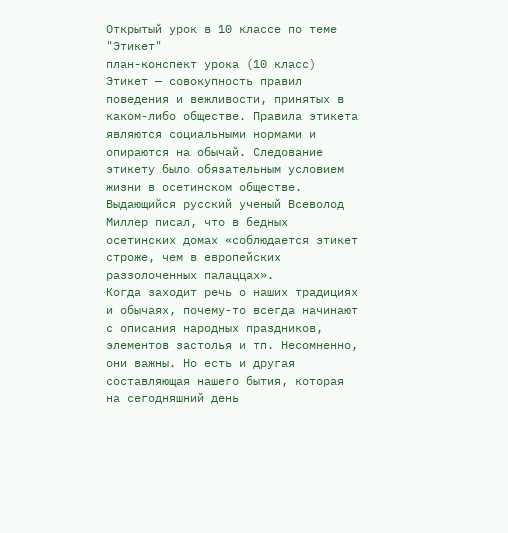Открытый урок в 10 классе по теме "Этикет"
план-конспект урока (10 класс)
Этикет — совокупность правил поведения и вежливости, принятых в каком-либо обществе. Правила этикета являются социальными нормами и опираются на обычай. Следование этикету было обязательным условием жизни в осетинском обществе. Выдающийся русский ученый Всеволод Миллер писал, что в бедных осетинских домах «соблюдается этикет строже, чем в европейских раззолоченных палаццах».
Когда заходит речь о наших традициях и обычаях, почему-то всегда начинают с описания народных праздников, элементов застолья и тп. Несомненно, они важны. Но есть и другая составляющая нашего бытия, которая на сегодняшний день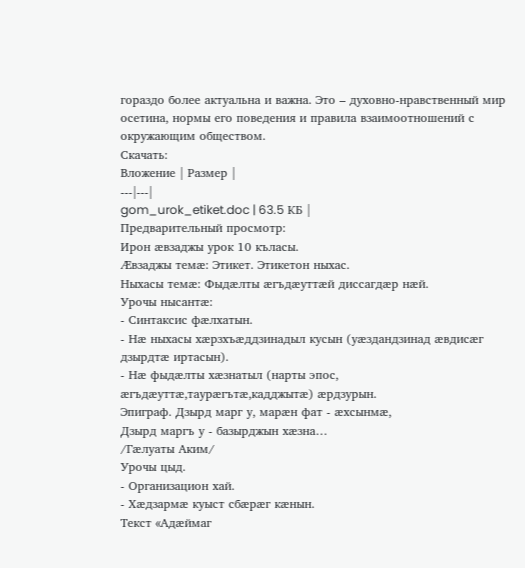гораздо более актуальна и важна. Это – духовно-нравственный мир осетина, нормы его поведения и правила взаимоотношений с окружающим обществом.
Скачать:
Вложение | Размер |
---|---|
gom_urok_etiket.doc | 63.5 КБ |
Предварительный просмотр:
Ирон æвзаджы урок 10 къласы.
Æвзаджы темæ: Этикет. Этикетон ныхас.
Ныхасы темæ: Фыдæлты æгъдæуттæй диссагдæр нæй.
Урочы нысантæ:
- Синтаксис фæлхатын.
- Нæ ныхасы хæрзхъæддзинадыл кусын (уæздандзинад æвдисæг дзырдтæ иртасын).
- Нæ фыдæлты хæзнатыл (нарты эпос, æгъдæуттæ,таурæгътæ,кадджытæ) æрдзурын.
Эпиграф. Дзырд марг у, марæн фат - æхсынмæ,
Дзырд маргъ у - базырджын хæзна…
/Гæлуаты Аким/
Урочы цыд.
- Организацион хай.
- Хæдзармæ куыст сбæрæг кæнын.
Текст «Адæймаг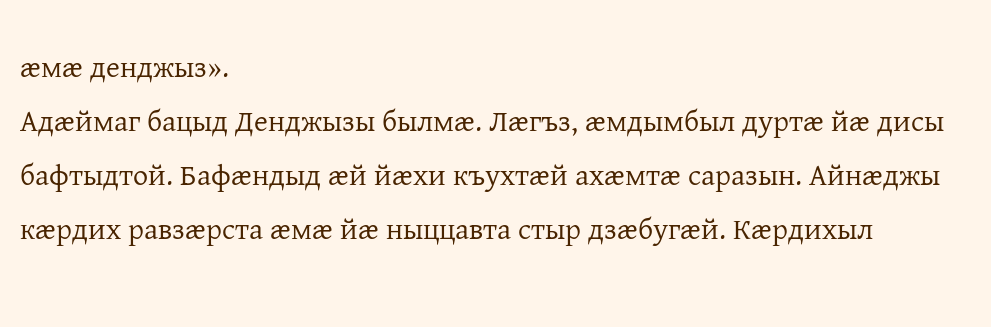æмæ денджыз».
Адæймаг бацыд Денджызы былмæ. Лæгъз, æмдымбыл дуртæ йæ дисы бафтыдтой. Бафæндыд æй йæхи къухтæй ахæмтæ саразын. Айнæджы кæрдих равзæрста æмæ йæ ныццавта стыр дзæбугæй. Кæрдихыл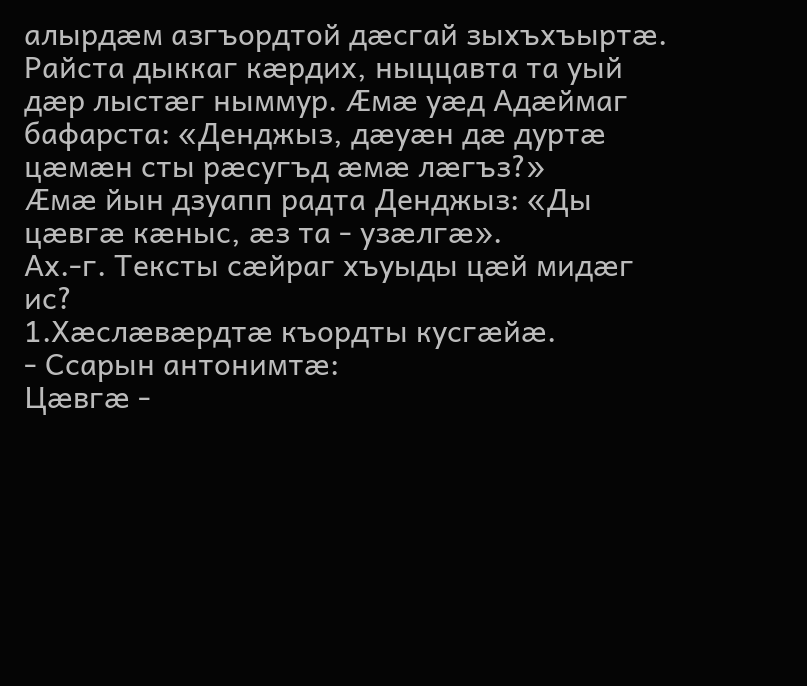алырдæм азгъордтой дæсгай зыхъхъыртæ. Райста дыккаг кæрдих, ныццавта та уый дæр лыстæг ныммур. Æмæ уæд Адæймаг бафарста: «Денджыз, дæуæн дæ дуртæ цæмæн сты рæсугъд æмæ лæгъз?»
Æмæ йын дзуапп радта Денджыз: «Ды цæвгæ кæныс, æз та - узæлгæ».
Ах.-г. Тексты сæйраг хъуыды цæй мидæг ис?
1.Хæслæвæрдтæ къордты кусгæйæ.
- Ссарын антонимтæ:
Цæвгæ -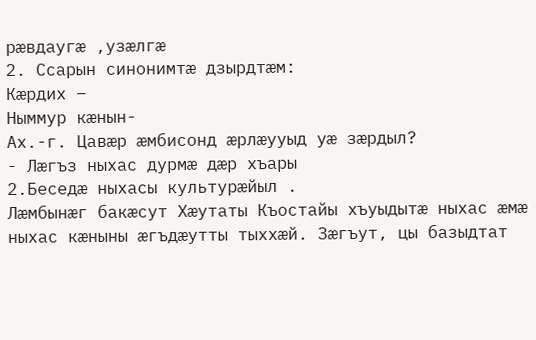рæвдаугæ ,узæлгæ
2. Ссарын синонимтæ дзырдтæм:
Кæрдих –
Ныммур кæнын-
Ах.-г. Цавæр æмбисонд æрлæууыд уæ зæрдыл?
- Лæгъз ныхас дурмæ дæр хъары
2.Беседæ ныхасы культурæйыл .
Лæмбынæг бакæсут Хæутаты Къостайы хъуыдытæ ныхас æмæ ныхас кæныны æгъдæутты тыххæй. Зæгъут, цы базыдтат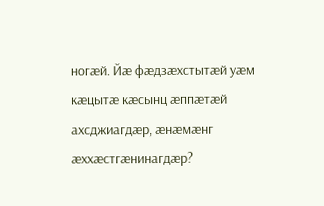ногæй. Йæ фæдзæхстытæй уæм кæцытæ кæсынц æппæтæй ахсджиагдæр, æнæмæнг æххæстгæнинагдæр?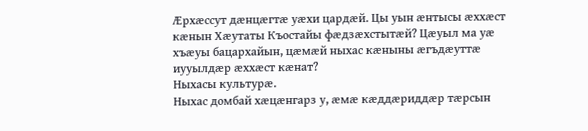Æрхæссут дæнцæгтæ уæхи цардæй. Цы уын æнтысы æххæст кæнын Хæутаты Къостайы фæдзæхстытæй? Цæуыл ма уæ хъæуы бацархайын, цæмæй ныхас кæныны æгъдæуттæ иууылдæр æххæст кæнат?
Ныхасы культурæ.
Ныхас домбай хæцæнгарз у, æмæ кæддæриддæр тæрсын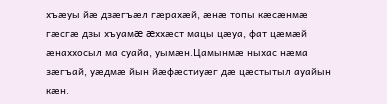хъæуы йæ дзæгъæл гæрахæй, æнæ топы кæсæнмæ гæсгæ дзы хъуамæ æххæст мацы цæуа, фат цæмæй æнаххосыл ма суайа, уымæн.Цамынмæ ныхас нæма зæгъай, уæдмæ йын йæфæстиуæг дæ цæстытыл ауайын кæн.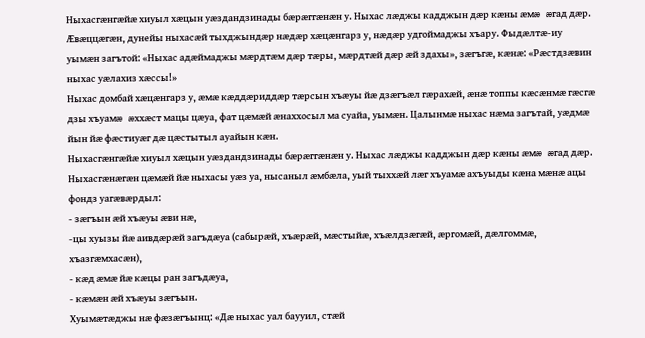Ныхасгæнгæйæ хиуыл хæцын уæздандзинады бæрæггæнæн у. Ныхас лæджы кадджын дæр кæны æмæ æгад дæр.
Æвæццæгæн, дунейы ныхасæй тыхджындæр нæдæр хæцæнгарз у, нæдæр удгоймаджы хъару. Фыдæлтæ-иу уымæн загътой: «Ныхас адæймаджы мæрдтæм дæр тæры, мæрдтæй дæр æй здахы», зæгъгæ, кæнæ: «Рæстдзæвин ныхас уæлахиз хæссы!»
Ныхас домбай хæцæнгарз у, æмæ кæддæриддæр тæрсын хъæуы йæ дзæгъæл гæрахæй, æнæ топпы кæсæнмæ гæсгæ дзы хъуамæ æххæст мацы цæуа, фат цæмæй æнаххосыл ма суайа, уымæн. Цалынмæ ныхас нæма загътай, уæдмæ йын йæ фæстиуæг дæ цæстытыл ауайын кæн.
Ныхасгæнгæйæ хиуыл хæцын уæздандзинады бæрæггæнæн у. Ныхас лæджы кадджын дæр кæны æмæ æгад дæр. Ныхасгæнæгæн цæмæй йæ ныхасы уæз уа, нысаныл æмбæла, уый тыххæй лæг хъуамæ ахъуыды кæна мæнæ ацы фондз уагæвæрдыл:
- зæгъын æй хъæуы æви нæ,
-цы хуызы йæ аивдæрæй загъдæуа (сабырæй, хъæрæй, мæстыйæ, хъæлдзæгæй, æргомæй, дæлгоммæ, хъазгæмхасæн),
- кæд æмæ йæ кæцы ран загъдæуа,
- кæмæн æй хъæуы зæгъын.
Хуымæтæджы нæ фæзæгъынц: «Дæ ныхас уал баууил, стæй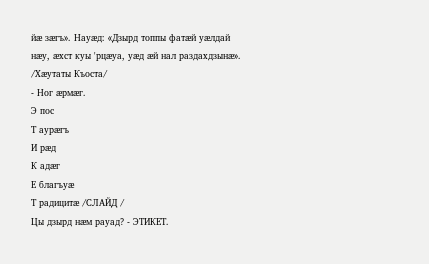йæ зæгъ». Науæд: «Дзырд топпы фатæй уæлдай нæу, æхст куы 'рцæуа, уæд æй нал раздахдзынæ».
/Хæутаты Къоста/
- Ног æрмæг.
Э пос
Т аурæгъ
И рæд
К адæг
Е благъуæ
Т радицитæ /СЛАЙД /
Цы дзырд нæм рауад? - ЭТИКЕТ.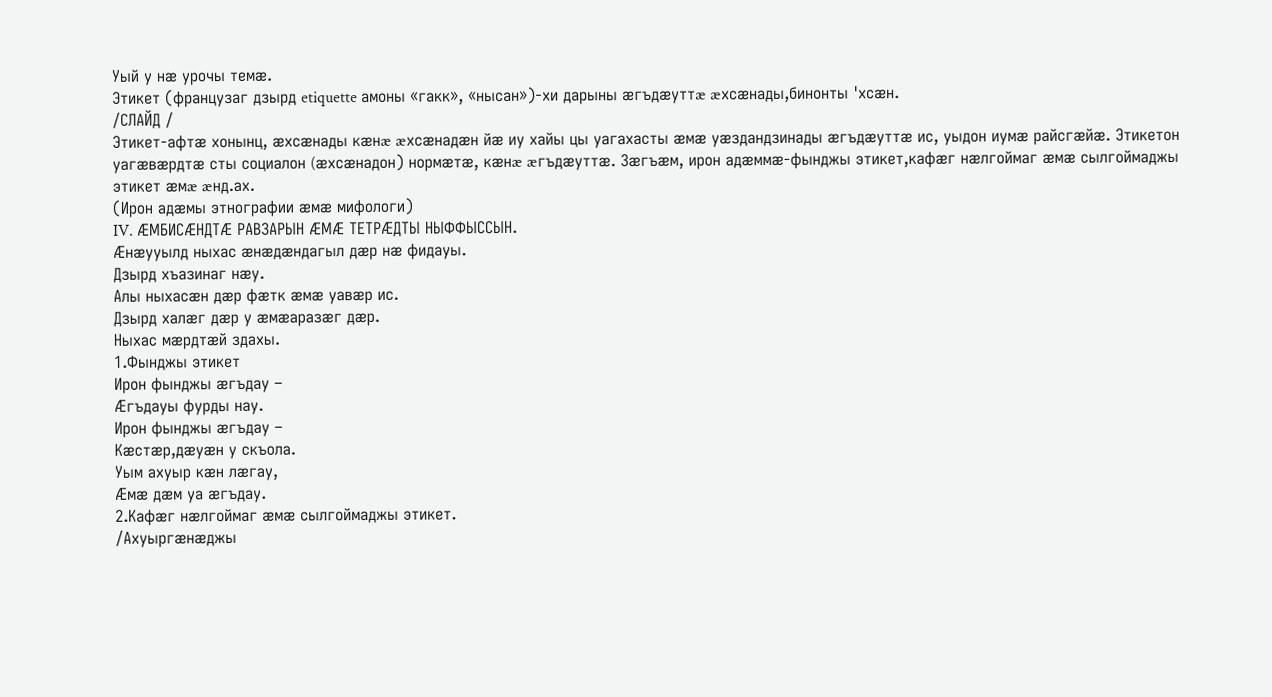Уый у нæ урочы темæ.
Этикет (французаг дзырд etiquette амоны «гакк», «нысан»)-хи дарыны æгъдæуттæ æхсæнады,бинонты 'хсæн.
/СЛАЙД /
Этикет-афтæ хонынц, æхсæнады кæнæ æхсæнадæн йæ иу хайы цы уагахасты æмæ уæздандзинады æгъдæуттæ ис, уыдон иумæ райсгæйæ. Этикетон уагæвæрдтæ сты социалон (æхсæнадон) нормæтæ, кæнæ æгъдæуттæ. Зæгъæм, ирон адæммæ-фынджы этикет,кафæг нæлгоймаг æмæ сылгоймаджы этикет æмæ æнд.ах.
(Ирон адæмы этнографии æмæ мифологи)
IV. ÆМБИСÆНДТÆ РАВЗАРЫН ÆМÆ ТЕТРÆДТЫ НЫФФЫССЫН.
Æнæууылд ныхас æнæдæндагыл дæр нæ фидауы.
Дзырд хъазинаг нæу.
Алы ныхасæн дæр фæтк æмæ уавæр ис.
Дзырд халæг дæр у æмæаразæг дæр.
Ныхас мæрдтæй здахы.
1.Фынджы этикет
Ирон фынджы æгъдау –
Æгъдауы фурды нау.
Ирон фынджы æгъдау –
Кæстæр,дæуæн у скъола.
Уым ахуыр кæн лæгау,
Æмæ дæм уа æгъдау.
2.Кафæг нæлгоймаг æмæ сылгоймаджы этикет.
/Ахуыргæнæджы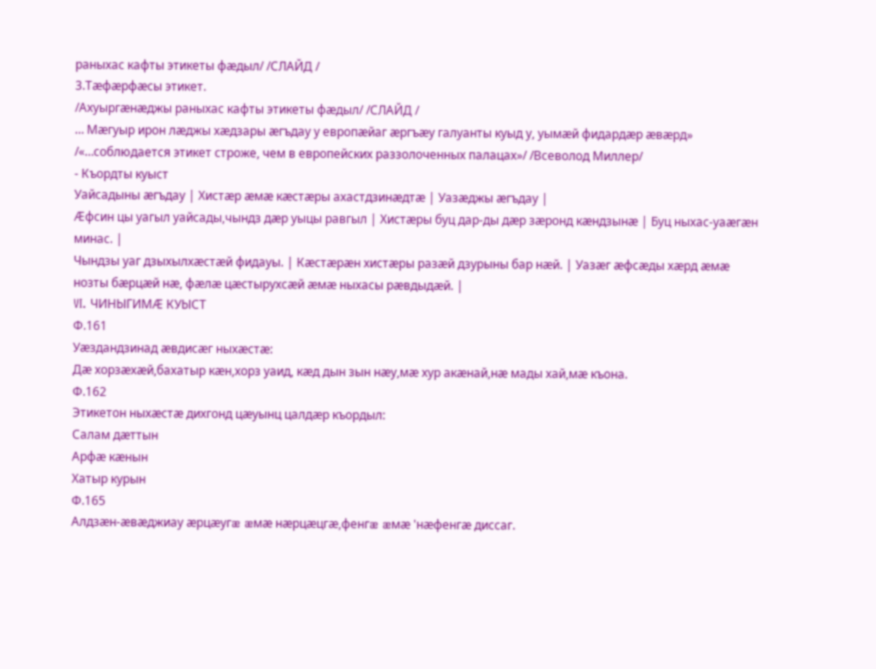раныхас кафты этикеты фæдыл/ /СЛАЙД /
3.Тæфæрфæсы этикет.
/Ахуыргæнæджы раныхас кафты этикеты фæдыл/ /СЛАЙД /
… Мæгуыр ирон лæджы хæдзары æгъдау у европæйаг æргъæу галуанты куыд у, уымæй фидардæр æвæрд» /«…соблюдается этикет строже, чем в европейских раззолоченных палацах»/ /Всеволод Миллер/
- Къордты куыст
Уайсадыны æгъдау | Хистæр æмæ кæстæры ахастдзинæдтæ | Уазæджы æгъдау |
Æфсин цы уагыл уайсады,чындз дæр уыцы равгыл | Хистæры буц дар-ды дæр зæронд кæндзынæ | Буц ныхас-уаæгæн минас. |
Чындзы уаг дзыхылхæстæй фидауы. | Кæстæрæн хистæры разæй дзурыны бар нæй. | Уазæг æфсæды хæрд æмæ нозты бæрцæй нæ, фæлæ цæстырухсæй æмæ ныхасы рæвдыдæй. |
VI. ЧИНЫГИМÆ КУЫСТ
Ф.161
Уæздандзинад æвдисæг ныхæстæ:
Дæ хорзæхæй,бахатыр кæн,хорз уаид, кæд дын зын нæу,мæ хур акæнай,нæ мады хай,мæ къона.
Ф.162
Этикетон ныхæстæ дихгонд цæуынц цалдæр къордыл:
Салам дæттын
Арфæ кæнын
Хатыр курын
Ф.165
Алдзæн-æвæджиау æрцæугæ æмæ нæрцæцгæ,фенгæ æмæ 'нæфенгæ диссаг.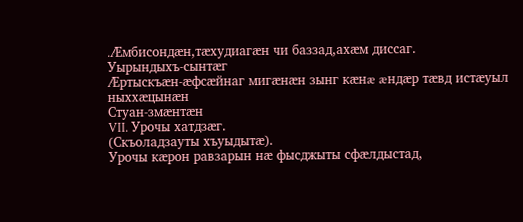.Æмбисондæн,тæхудиагæн чи баззад,ахæм диссаг.
Уырындыхъ-сынтæг
Æртыскъæн-æфсæйнаг мигæнæн зынг кæнæ æндæр тæвд истæуыл ныххæцынæн
Стуан-змæнтæн
VII. Урочы хатдзæг.
(Скъоладзауты хъуыдытæ).
Урочы кæрон равзарын нæ фысджыты сфæлдыстад,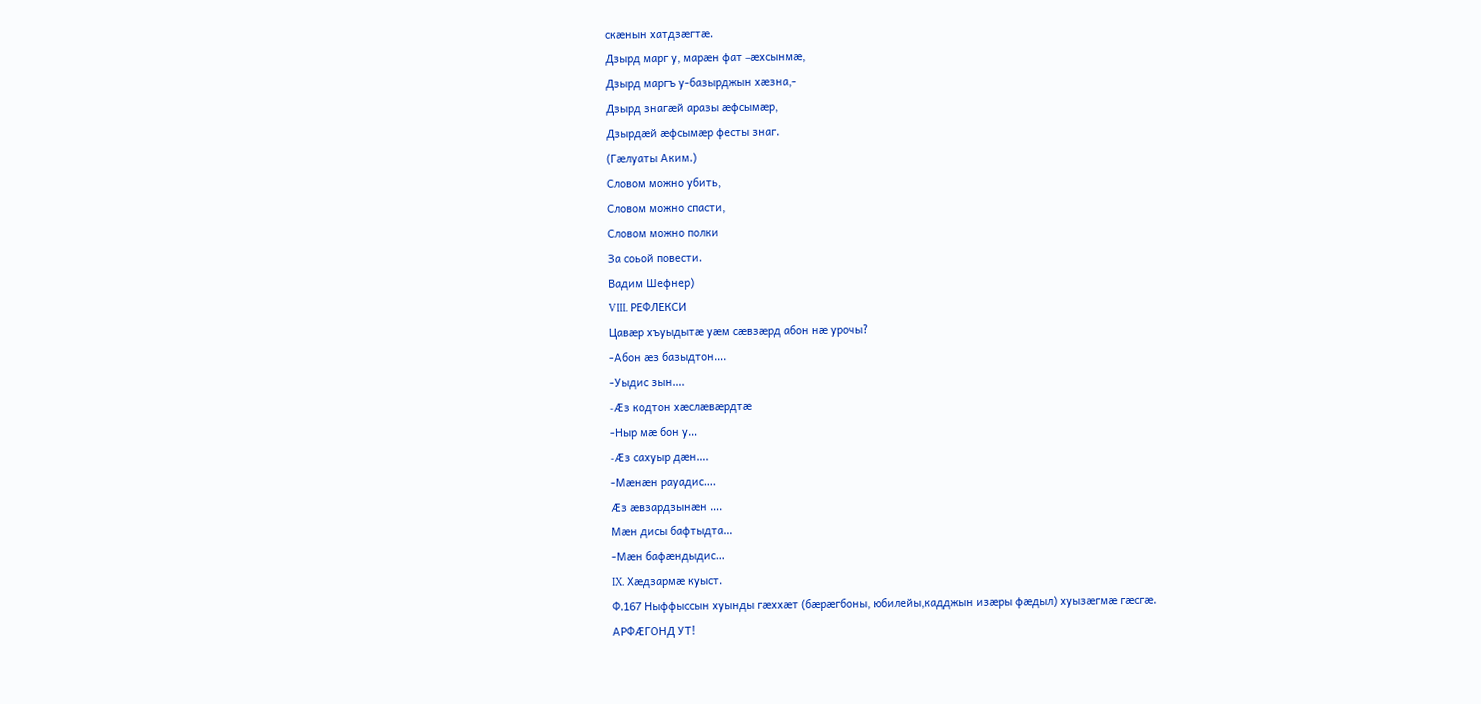скæнын хатдзæгтæ.
Дзырд марг у, марæн фат –æхсынмæ,
Дзырд маргъ у-базырджын хæзна,-
Дзырд знагæй аразы æфсымæр,
Дзырдæй æфсымæр фесты знаг.
(Гæлуаты Аким.)
Словом можно убить,
Словом можно спасти,
Словом можно полки
За соьой повести.
Вадим Шефнер)
VIII. РЕФЛЕКСИ
Цавæр хъуыдытæ уæм сæвзæрд абон нæ урочы?
-Абон æз базыдтон….
-Уыдис зын….
-Æз кодтон хæслæвæрдтæ
-Ныр мæ бон у…
-Æз сахуыр дæн….
-Мæнæн рауадис….
Æз æвзардзынæн ….
Мæн дисы бафтыдта…
-Мæн бафæндыдис…
IX. Хæдзармæ куыст.
Ф.167 Ныффыссын хуынды гæххæт (бæрæгбоны, юбилейы,кадджын изæры фæдыл) хуызæгмæ гæсгæ.
АРФÆГОНД УТ!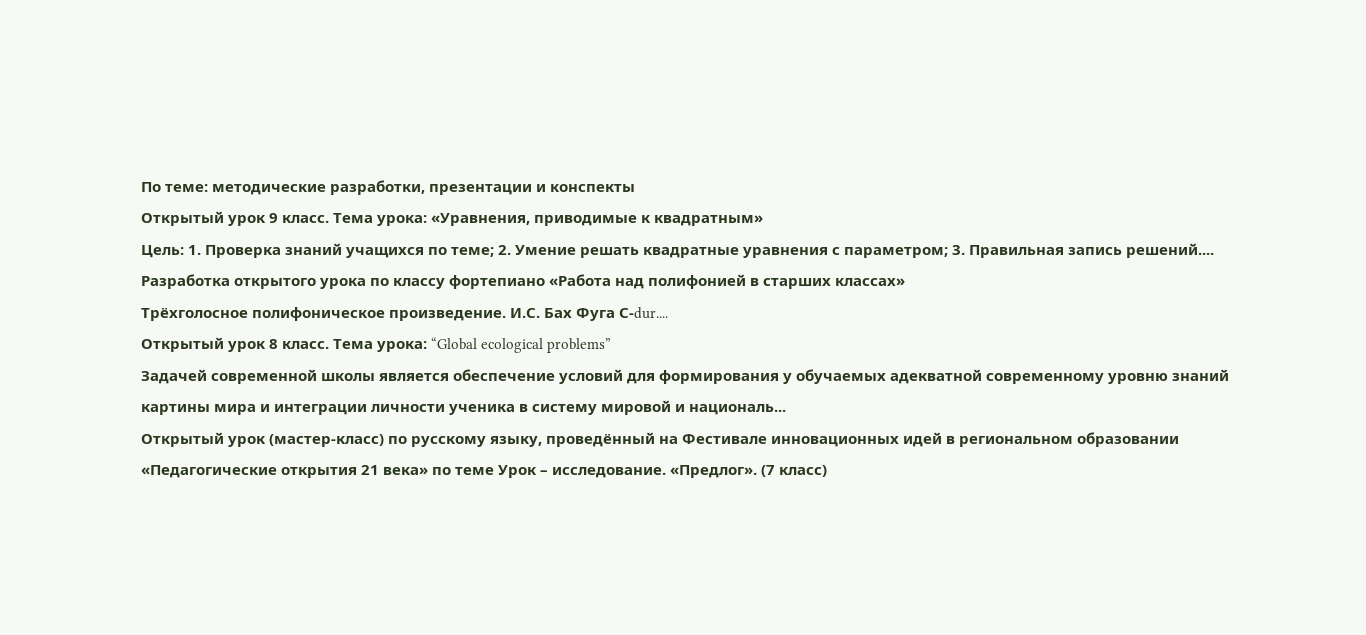По теме: методические разработки, презентации и конспекты
Открытый урок 9 класс. Тема урока: «Уравнения, приводимые к квадратным»
Цель: 1. Проверка знаний учащихся по теме; 2. Умение решать квадратные уравнения с параметром; 3. Правильная запись решений....
Разработка открытого урока по классу фортепиано «Работа над полифонией в старших классах»
Трёхголосное полифоническое произведение. И.С. Бах Фуга С-dur....
Открытый урок 8 класс. Тема урока: “Global ecological problems”
Задачей современной школы является обеспечение условий для формирования у обучаемых адекватной современному уровню знаний картины мира и интеграции личности ученика в систему мировой и националь...
Открытый урок (мастер-класс) по русскому языку, проведённый на Фестивале инновационных идей в региональном образовании «Педагогические открытия 21 века» по теме Урок – исследование. «Предлог». (7 класс)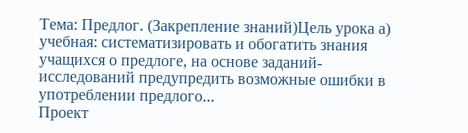Тема: Предлог. (Закрепление знаний)Цель урока а) учебная: систематизировать и обогатить знания учащихся о предлоге, на основе заданий-исследований предупредить возможные ошибки в употреблении предлого...
Проект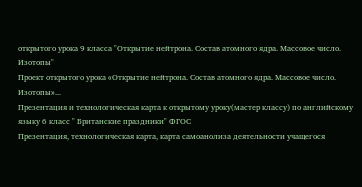открытого урока 9 класса "Открытие нейтрона. Состав атомного ядра. Массовое число. Изотопы"
Проект открытого урока «Открытие нейтрона. Состав атомного ядра. Массовое число. Изотопы»...
Презентация и технологическая карта к открытому уроку(мастер классу) по английскому языку 6 класс " Британские праздники" ФГОС
Презентация, технологическая карта, карта самоанолиза деятельности учащегося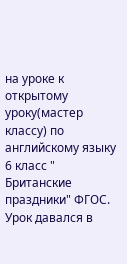на уроке к открытому уроку(мастер классу) по английскому языку 6 класс " Британские праздники" ФГОС. Урок давался в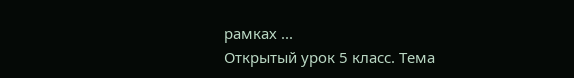рамках ...
Открытый урок 5 класс. Тема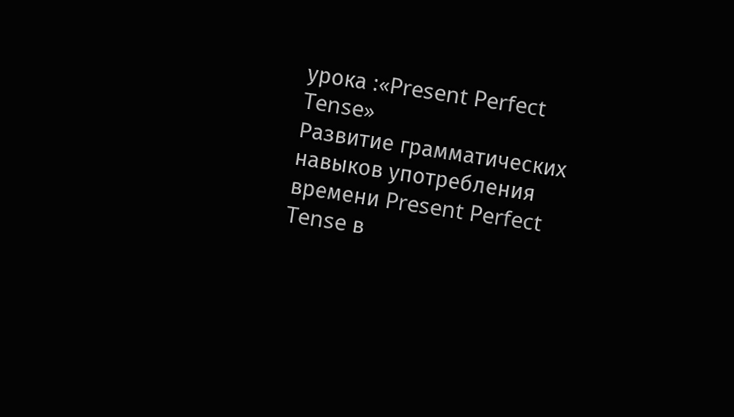урока :«Present Perfect Tense»
Развитие грамматических навыков употребления времени Present Perfect Tense в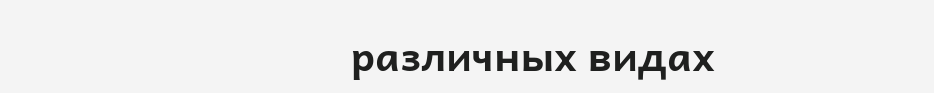различных видах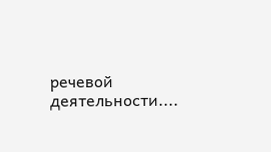речевой деятельности....